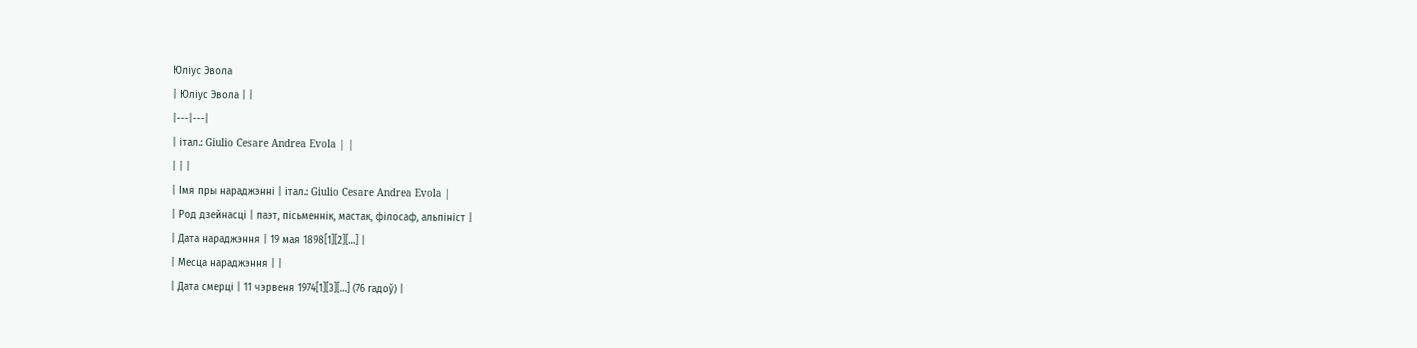Юліус Эвола
| Юліус Эвола | |
|---|---|
| італ.: Giulio Cesare Andrea Evola | |
| | |
| Імя пры нараджэнні | італ.: Giulio Cesare Andrea Evola |
| Род дзейнасці | паэт, пісьменнік, мастак, філосаф, альпініст |
| Дата нараджэння | 19 мая 1898[1][2][…] |
| Месца нараджэння | |
| Дата смерці | 11 чэрвеня 1974[1][3][…] (76 гадоў) |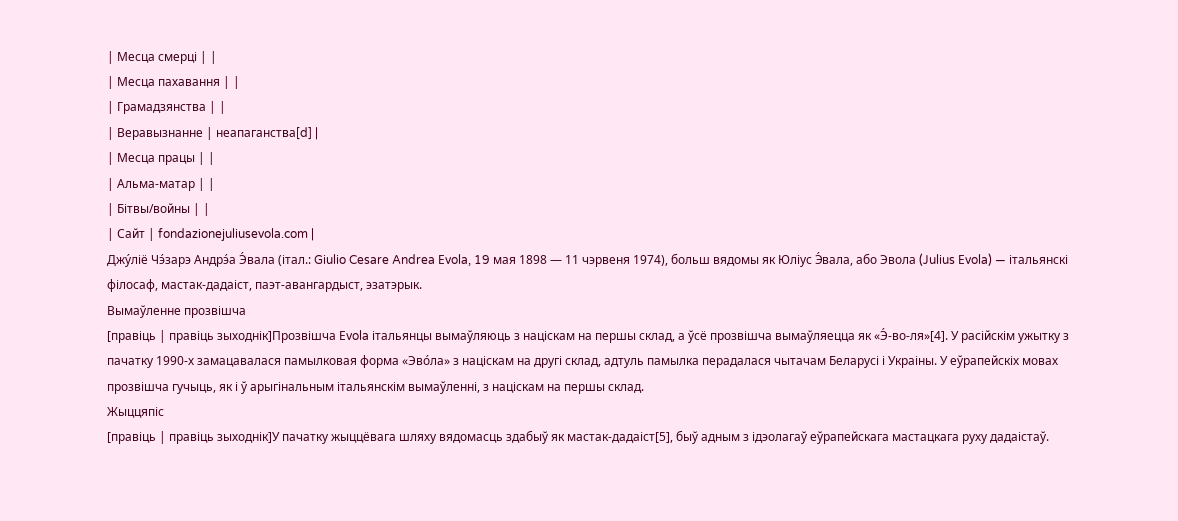| Месца смерці | |
| Месца пахавання | |
| Грамадзянства | |
| Веравызнанне | неапаганства[d] |
| Месца працы | |
| Альма-матар | |
| Бітвы/войны | |
| Сайт | fondazionejuliusevola.com |
Джу́ліё Чэ́зарэ Андрэ́а Э́вала (італ.: Giulio Cesare Andrea Еvola, 19 мая 1898 — 11 чэрвеня 1974), больш вядомы як Юліус Э́вала, або Эвола (Julius Еvola) — італьянскі філосаф, мастак-дадаіст, паэт-авангардыст, эзатэрык.
Вымаўленне прозвішча
[правіць | правіць зыходнік]Прозвішча Еvola італьянцы вымаўляюць з націскам на першы склад, а ўсё прозвішча вымаўляецца як «Э́-во-ля»[4]. У расійскім ужытку з пачатку 1990-х замацавалася памылковая форма «Эво́ла» з націскам на другі склад, адтуль памылка перадалася чытачам Беларусі і Украіны. У еўрапейскіх мовах прозвішча гучыць, як і ў арыгінальным італьянскім вымаўленні, з націскам на першы склад.
Жыццяпіс
[правіць | правіць зыходнік]У пачатку жыццёвага шляху вядомасць здабыў як мастак-дадаіст[5], быў адным з ідэолагаў еўрапейскага мастацкага руху дадаістаў.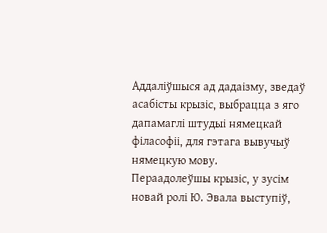Аддаліўшыся ад дадаізму, зведаў асабісты крызіс, выбрацца з яго дапамаглі штудыі нямецкай філасофіі, для гэтага вывучыў нямецкую мову.
Пераадолеўшы крызіс, у зусім новай ролі Ю. Эвала выступіў,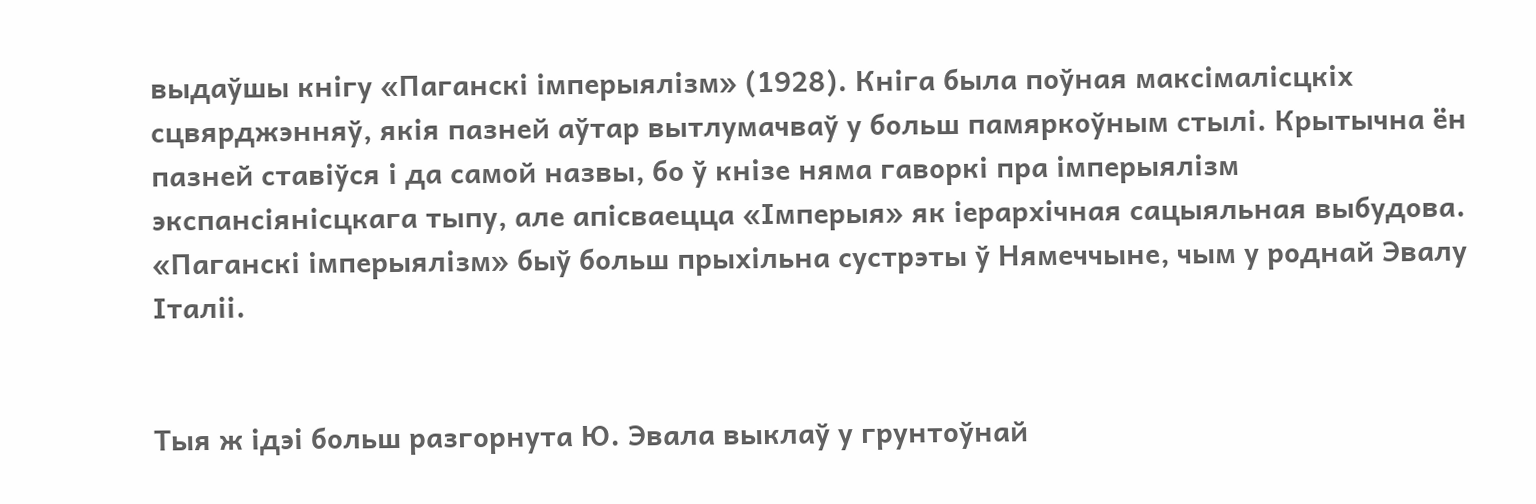выдаўшы кнігу «Паганскі імперыялізм» (1928). Кніга была поўная максімалісцкіх сцвярджэнняў, якія пазней аўтар вытлумачваў у больш памяркоўным стылі. Крытычна ён пазней ставіўся і да самой назвы, бо ў кнізе няма гаворкі пра імперыялізм экспансіянісцкага тыпу, але апісваецца «Імперыя» як іерархічная сацыяльная выбудова. «Паганскі імперыялізм» быў больш прыхільна сустрэты ў Нямеччыне, чым у роднай Эвалу Італіі.


Тыя ж ідэі больш разгорнута Ю. Эвала выклаў у грунтоўнай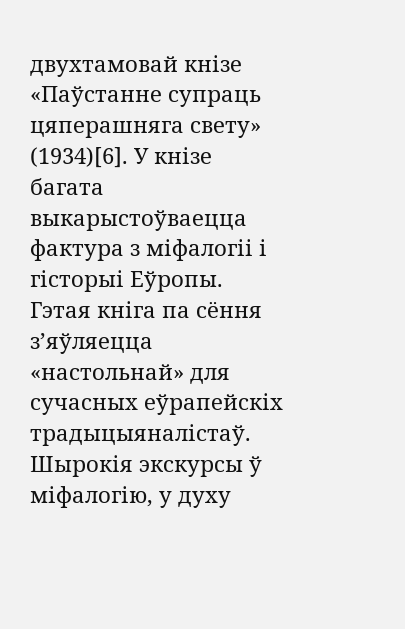двухтамовай кнізе «Паўстанне супраць цяперашняга свету» (1934)[6]. У кнізе багата выкарыстоўваецца фактура з міфалогіі і гісторыі Еўропы. Гэтая кніга па сёння з’яўляецца «настольнай» для сучасных еўрапейскіх традыцыяналістаў. Шырокія экскурсы ў міфалогію, у духу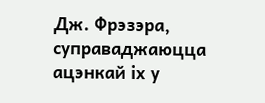Дж. Фрэзэра, суправаджаюцца ацэнкай іх у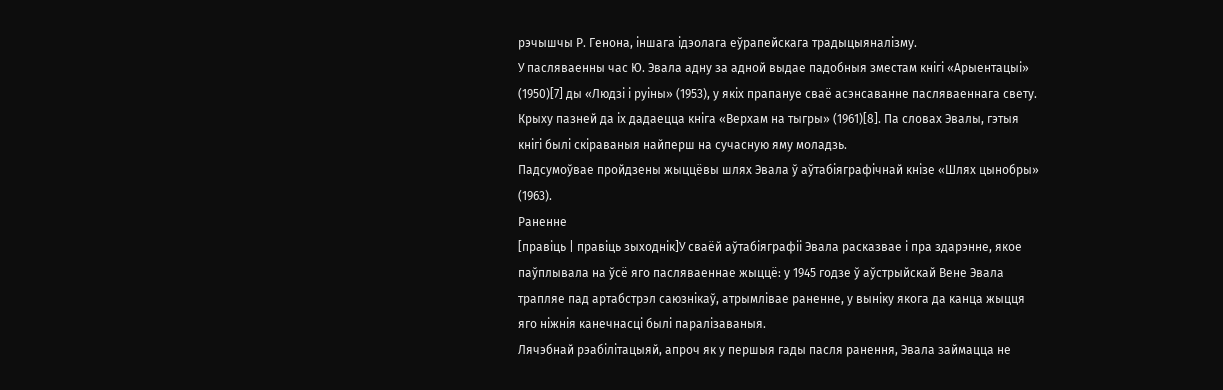рэчышчы Р. Генона, іншага ідэолага еўрапейскага традыцыяналізму.
У пасляваенны час Ю. Эвала адну за адной выдае падобныя зместам кнігі «Арыентацыі» (1950)[7] ды «Людзі і руіны» (1953), у якіх прапануе сваё асэнсаванне пасляваеннага свету. Крыху пазней да іх дадаецца кніга «Верхам на тыгры» (1961)[8]. Па словах Эвалы, гэтыя кнігі былі скіраваныя найперш на сучасную яму моладзь.
Падсумоўвае пройдзены жыццёвы шлях Эвала ў аўтабіяграфічнай кнізе «Шлях цынобры» (1963).
Раненне
[правіць | правіць зыходнік]У сваёй аўтабіяграфіі Эвала расказвае і пра здарэнне, якое паўплывала на ўсё яго пасляваеннае жыццё: у 1945 годзе ў аўстрыйскай Вене Эвала трапляе пад артабстрэл саюзнікаў, атрымлівае раненне, у выніку якога да канца жыцця яго ніжнія канечнасці былі паралізаваныя.
Лячэбнай рэабілітацыяй, апроч як у першыя гады пасля ранення, Эвала займацца не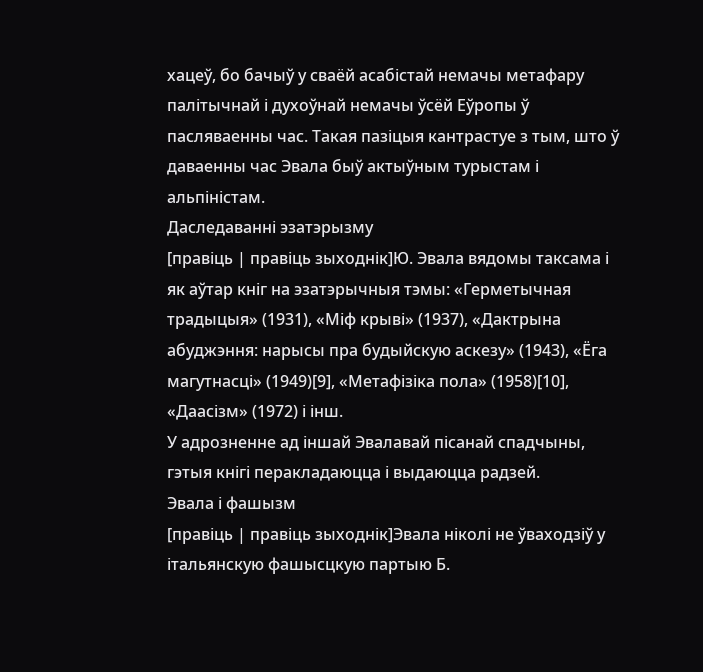хацеў, бо бачыў у сваёй асабістай немачы метафару палітычнай і духоўнай немачы ўсёй Еўропы ў пасляваенны час. Такая пазіцыя кантрастуе з тым, што ў даваенны час Эвала быў актыўным турыстам і альпіністам.
Даследаванні эзатэрызму
[правіць | правіць зыходнік]Ю. Эвала вядомы таксама і як аўтар кніг на эзатэрычныя тэмы: «Герметычная традыцыя» (1931), «Міф крыві» (1937), «Дактрына абуджэння: нарысы пра будыйскую аскезу» (1943), «Ёга магутнасці» (1949)[9], «Метафізіка пола» (1958)[10], «Даасізм» (1972) і інш.
У адрозненне ад іншай Эвалавай пісанай спадчыны, гэтыя кнігі перакладаюцца і выдаюцца радзей.
Эвала і фашызм
[правіць | правіць зыходнік]Эвала ніколі не ўваходзіў у італьянскую фашысцкую партыю Б.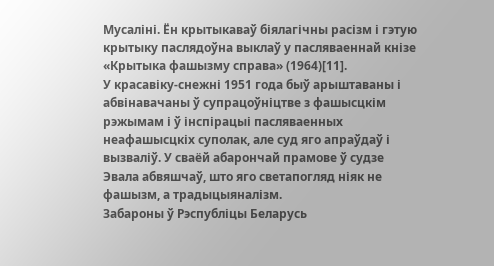Мусаліні. Ён крытыкаваў біялагічны расізм і гэтую крытыку паслядоўна выклаў у пасляваеннай кнізе «Крытыка фашызму справа» (1964)[11].
У красавіку-снежні 1951 года быў арыштаваны і абвінавачаны ў супрацоўніцтве з фашысцкім рэжымам і ў інспірацыі пасляваенных неафашысцкіх суполак, але суд яго апраўдаў і вызваліў. У сваёй абарончай прамове ў судзе Эвала абвяшчаў, што яго светапогляд ніяк не фашызм, а традыцыяналізм.
Забароны ў Рэспубліцы Беларусь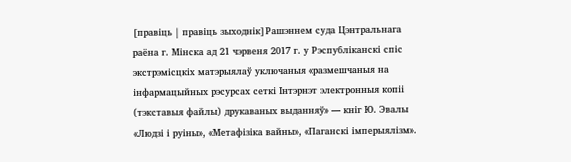[правіць | правіць зыходнік]Рашэннем суда Цэнтральнага раёна г. Мінска ад 21 чэрвеня 2017 г. у Рэспубліканскі спіс экстрэмісцкіх матэрыялаў уключаныя «размешчаныя на інфармацыйных рэсурсах сеткі Інтэрнэт электронныя копіі (тэкставыя файлы) друкаваных выданняў» — кніг Ю. Эвалы «Людзі і руіны», «Метафізіка вайны», «Паганскі імперыялізм».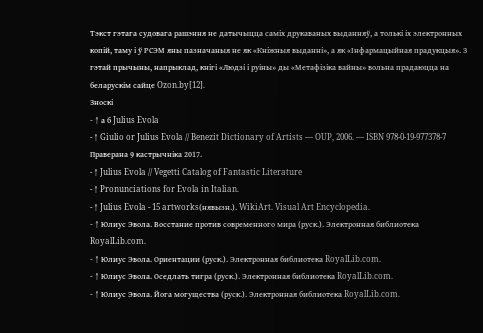Тэкст гэтага судовага рашэння не датычыцца саміх друкаваных выданняў, а толькі іх электронных копій, таму і ў РСЭМ яны пазначаныя не як «Кніжныя выданні», а як «Інфармацыйная прадукцыя». З гэтай прычыны, напрыклад, кнігі «Людзі і руіны» ды «Метафізіка вайны» вольна прадаюцца на беларускім сайце Ozon.by[12].
Зноскі
- ↑ а б Julius Evola
- ↑ Giulio or Julius Evola // Benezit Dictionary of Artists — OUP, 2006. — ISBN 978-0-19-977378-7 Праверана 9 кастрычніка 2017.
- ↑ Julius Evola // Vegetti Catalog of Fantastic Literature
- ↑ Pronunciations for Evola in Italian.
- ↑ Julius Evola - 15 artworks(нявызн.). WikiArt. Visual Art Encyclopedia.
- ↑ Юлиус Эвола. Восстание против современного мира (руск.). Электронная библиотека RoyalLib.com.
- ↑ Юлиус Эвола. Ориентации (руск.). Электронная библиотека RoyalLib.com.
- ↑ Юлиус Эвола. Оседлать тигра (руск.). Электронная библиотека RoyalLib.com.
- ↑ Юлиус Эвола. Йога могущества (руск.). Электронная библиотека RoyalLib.com.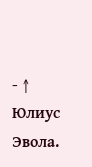- ↑ Юлиус Эвола.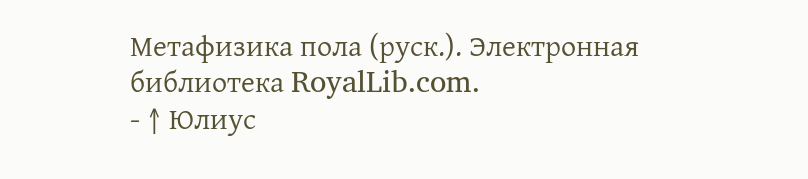Метафизика пола (руск.). Электронная библиотека RoyalLib.com.
- ↑ Юлиус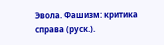Эвола. Фашизм: критика справа (руск.).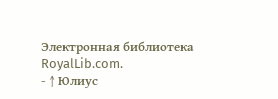Электронная библиотека RoyalLib.com.
- ↑ Юлиус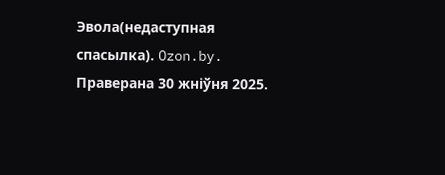Эвола(недаступная спасылка). Ozon.by. Праверана 30 жніўня 2025.